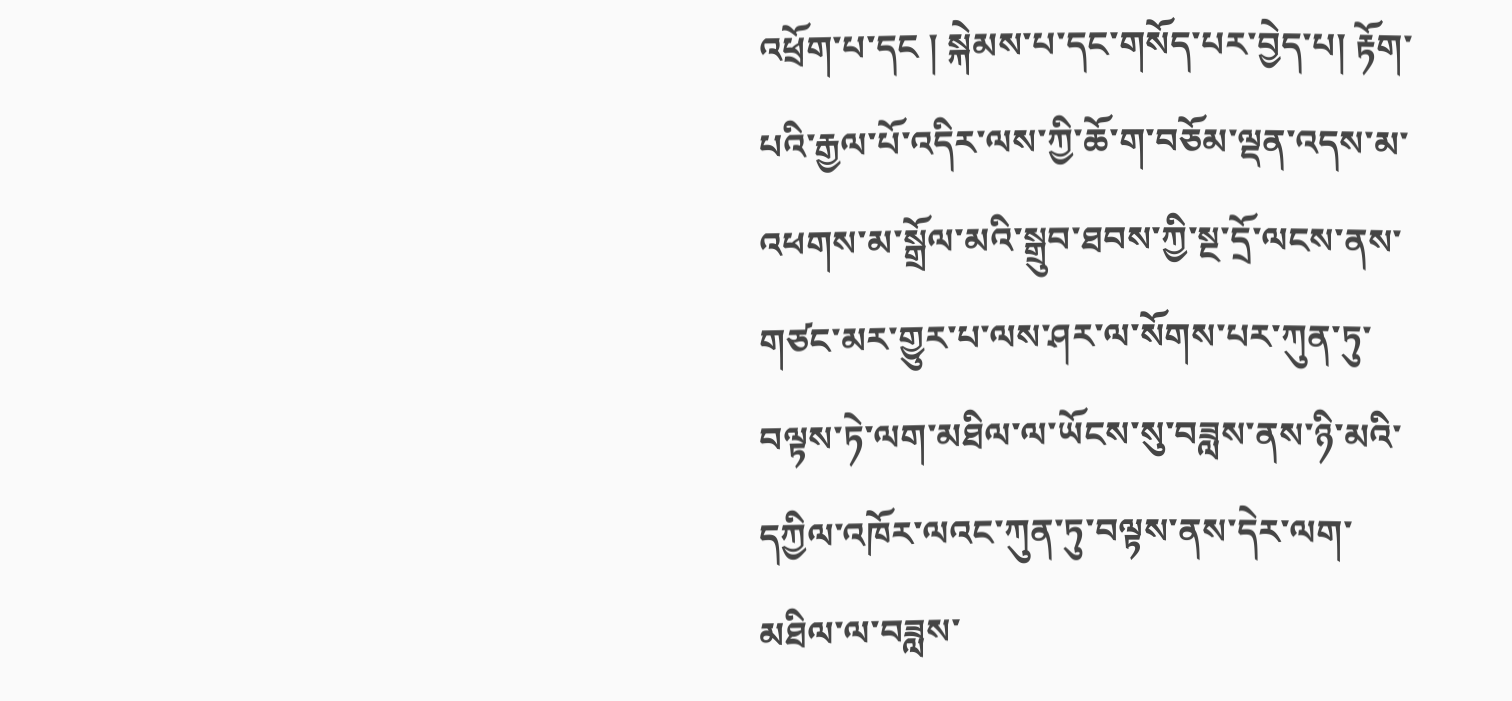འཕྲོག་པ་དང ། སྐེམས་པ་དང་གསོད་པར་བྱེད་པ། རྟོག་པའི་རྒྱལ་པོ་འདིར་ལས་ཀྱི་ཆོ་ག་བཅོམ་ལྡན་འདས་མ་འཕགས་མ་སྒྲོལ་མའི་སྒྲུབ་ཐབས་ཀྱི་སྔ་དྲོ་ལངས་ནས་གཙང་མར་གྱུར་པ་ལས་ཤར་ལ་སོགས་པར་ཀུན་ཏུ་བལྟས་ཏེ་ལག་མཐིལ་ལ་ཡོངས་སུ་བཟླས་ནས་ཉི་མའི་དཀྱིལ་འཁོར་ལའང་ཀུན་ཏུ་བལྟས་ནས་དེར་ལག་མཐིལ་ལ་བཟླས་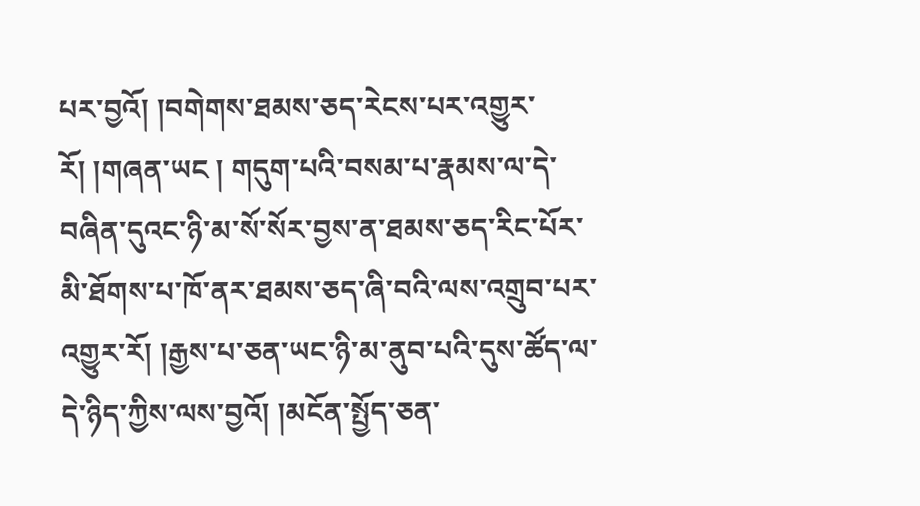པར་བྱའོ། །བགེགས་ཐམས་ཅད་རེངས་པར་འགྱུར་རོ། །གཞན་ཡང ། གདུག་པའི་བསམ་པ་རྣམས་ལ་དེ་བཞིན་དུའང་ཉི་མ་སོ་སོར་བྱས་ན་ཐམས་ཅད་རིང་པོར་མི་ཐོགས་པ་ཁོ་ནར་ཐམས་ཅད་ཞི་བའི་ལས་འགྲུབ་པར་འགྱུར་རོ། །རྒྱས་པ་ཅན་ཡང་ཉི་མ་ནུབ་པའི་དུས་ཚོད་ལ་དེ་ཉིད་ཀྱིས་ལས་བྱའོ། །མངོན་སྤྱོད་ཅན་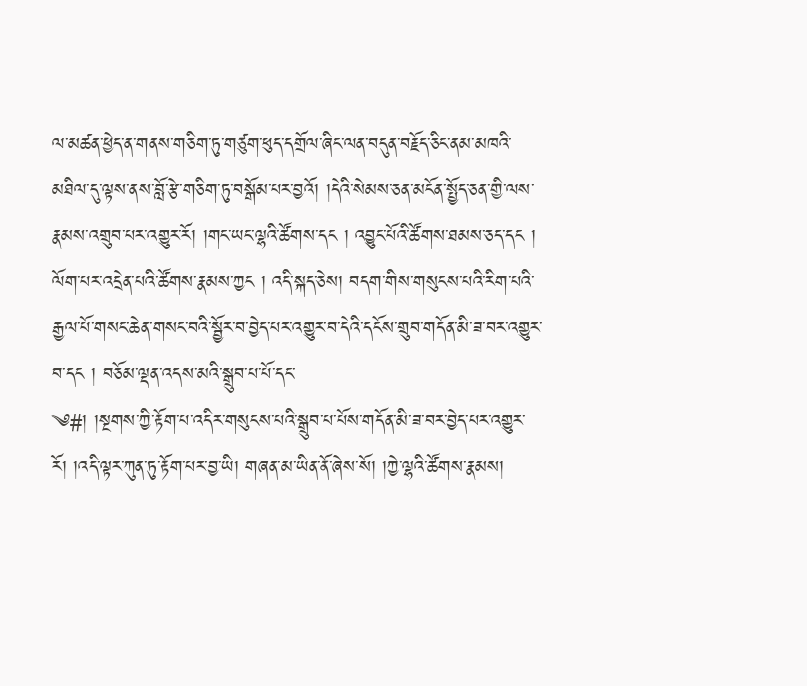ལ་མཚན་ཕྱེད་ན་གནས་གཅིག་ཏུ་གཙུག་ཕུད་དགྲོལ་ཞིང་ལན་བདུན་བརྗོད་ཅིང་ནམ་མཁའི་མཐིལ་དུ་ལྟས་ནས་བློ་རྩེ་གཅིག་ཏུ་བསྒོམ་པར་བྱའོ། །དེའི་སེམས་ཅན་མངོན་སྤྱོད་ཅན་གྱི་ལས་རྣམས་འགྲུབ་པར་འགྱུར་རོ། །གང་ཡང་ལྷའི་ཚོགས་དང ། འབྱུང་པོའི་ཚོགས་ཐམས་ཅད་དང ། ལོག་པར་འདྲེན་པའི་ཚོགས་རྣམས་ཀྱང ། འདི་སྐད་ཅེས། བདག་གིས་གསུངས་པའི་རིག་པའི་རྒྱལ་པོ་གསང་ཆེན་གསང་བའི་སྦྱོར་བ་བྱེད་པར་འགྱུར་བ་དེའི་དངོས་གྲུབ་གདོན་མི་ཟ་བར་འགྱུར་བ་དང ། བཅོམ་ལྡན་འདས་མའི་སྒྲུབ་པ་པོ་དང་
༄#། །སྔགས་ཀྱི་རྟོག་པ་འདིར་གསུངས་པའི་སྒྲུབ་པ་པོས་གདོན་མི་ཟ་བར་བྱེད་པར་འགྱུར་རོ། །འདི་ལྟར་ཀུན་ཏུ་རྟོག་པར་བྱ་ཡི། གཞན་མ་ཡིན་ནོ་ཞེས་སོ། །ཀྱེ་ལྷའི་ཚོགས་རྣམས།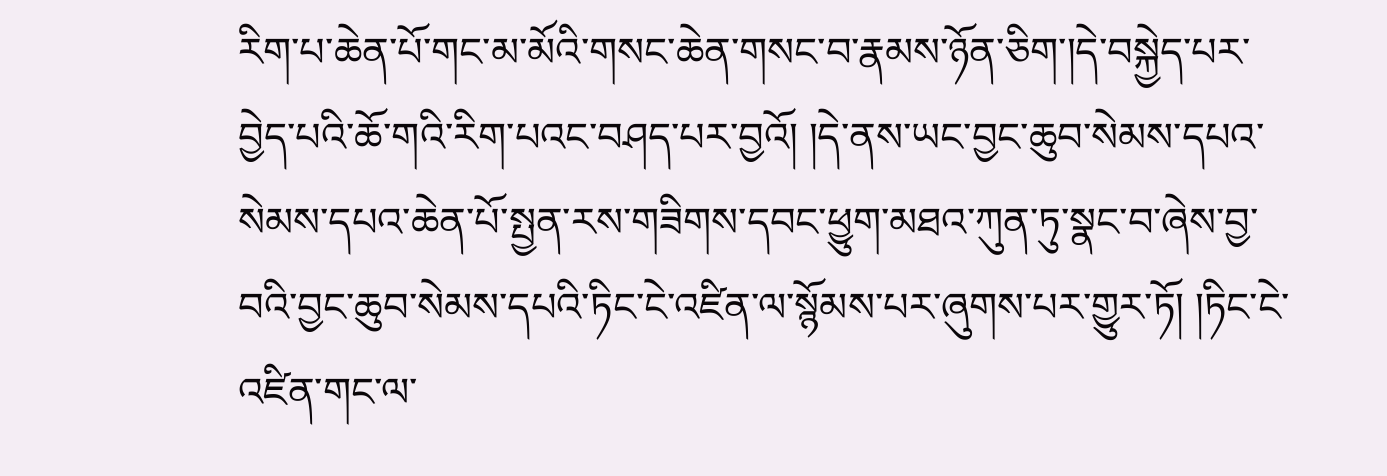རིག་པ་ཆེན་པོ་གང་མ་མོའི་གསང་ཆེན་གསང་བ་རྣམས་ཉོན་ཅིག་།དེ་བསྐྱེད་པར་བྱེད་པའི་ཆོ་གའི་རིག་པའང་བཤད་པར་བྱའོ། །དེ་ནས་ཡང་བྱང་ཆུབ་སེམས་དཔའ་སེམས་དཔའ་ཆེན་པོ་སྤྱན་རས་གཟིགས་དབང་ཕྱུག་མཐའ་ཀུན་ཏུ་སྣང་བ་ཞེས་བྱ་བའི་བྱང་ཆུབ་སེམས་དཔའི་ཏིང་ངེ་འཛིན་ལ་སྙོམས་པར་ཞུགས་པར་གྱུར་ཏོ། །ཏིང་ངེ་འཛིན་གང་ལ་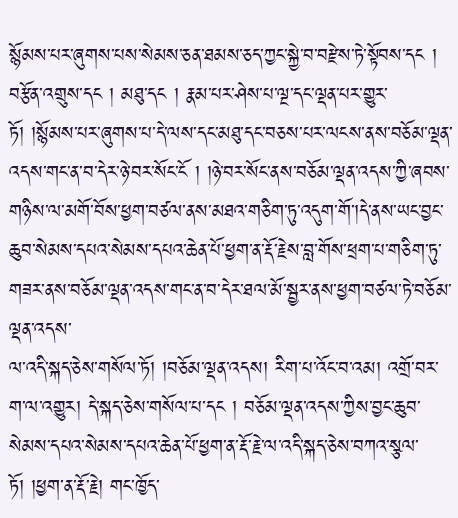སྙོམས་པར་ཞུགས་པས་སེམས་ཅན་ཐམས་ཅད་ཀྱང་སྐྱེ་བ་བརྫེས་ཏེ་སྟོབས་དང ། བརྩོན་འགྲུས་དང ། མཐུ་དང ། རྣམ་པར་ཤེས་པ་ལྔ་དང་ལྡན་པར་གྱུར་ཏོ། །སྙོམས་པར་ཞུགས་པ་དེ་ལས་དང་མཐུ་དང་བཅས་པར་ལངས་ནས་བཅོམ་ལྡན་འདས་གང་ན་བ་དེར་ཉེ་བར་སོང་ངོ ། །ཉེ་བར་སོང་ནས་བཅོམ་ལྡན་འདས་ཀྱི་ཞབས་གཉིས་ལ་མགོ་བོས་ཕྱག་བཙལ་ནས་མཐའ་གཅིག་ཏུ་འདུག་གོ་།དེ་ནས་ཡང་བྱང་ཆུབ་སེམས་དཔའ་སེམས་དཔའ་ཆེན་པོ་ཕྱག་ན་རྡོ་རྗེས་བླ་གོས་ཕྲག་པ་གཅིག་ཏུ་གཟར་ནས་བཅོམ་ལྡན་འདས་གང་ན་བ་དེར་ཐལ་མོ་སྦྱར་ནས་ཕྱག་བཙལ་ཏེ་བཅོམ་ལྡན་འདས་
ལ་འདི་སྐད་ཅེས་གསོལ་ཏོ། །བཅོམ་ལྡན་འདས། རིག་པ་འོང་བ་འམ། འགྲོ་བར་ག་ལ་འགྱུར། དེ་སྐད་ཅེས་གསོལ་པ་དང ། བཅོམ་ལྡན་འདས་ཀྱིས་བྱང་ཆུབ་སེམས་དཔའ་སེམས་དཔའ་ཆེན་པོ་ཕྱག་ན་རྡོ་རྗེ་ལ་འདི་སྐད་ཅེས་བཀའ་སྩལ་ཏོ། །ཕྱག་ན་རྡོ་རྗེ། གང་ཁྱོད་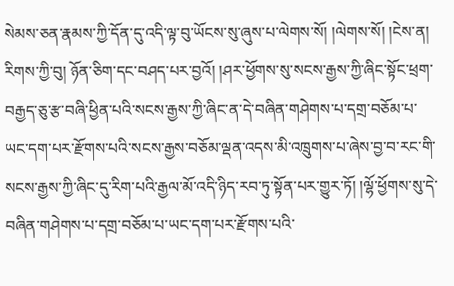སེམས་ཅན་རྣམས་ཀྱི་དོན་དུ་འདི་ལྟ་བུ་ཡོངས་སུ་ཞུས་པ་ལེགས་སོ། །ལེགས་སོ། །ངེས་ན། རིགས་ཀྱི་བུ། ཉོན་ཅིག་དང་བཤད་པར་བྱའོ། །ཤར་ཕྱོགས་སུ་སངས་རྒྱས་ཀྱི་ཞིང་སྟོང་ཕྲག་བརྒྱད་ཅུ་རྩ་བཞི་ཕྱིན་པའི་སངས་རྒྱས་ཀྱི་ཞིང་ན་དེ་བཞིན་གཤེགས་པ་དགྲ་བཅོམ་པ་ཡང་དག་པར་རྫོགས་པའི་སངས་རྒྱས་བཅོམ་ལྡན་འདས་མི་འཁྲུགས་པ་ཞེས་བྱ་བ་རང་གི་སངས་རྒྱས་ཀྱི་ཞིང་དུ་རིག་པའི་རྒྱལ་མོ་འདི་ཉིད་རབ་ཏུ་སྟོན་པར་གྱུར་ཏོ། །ལྷོ་ཕྱོགས་སུ་དེ་བཞིན་གཤེགས་པ་དགྲ་བཅོམ་པ་ཡང་དག་པར་རྫོགས་པའི་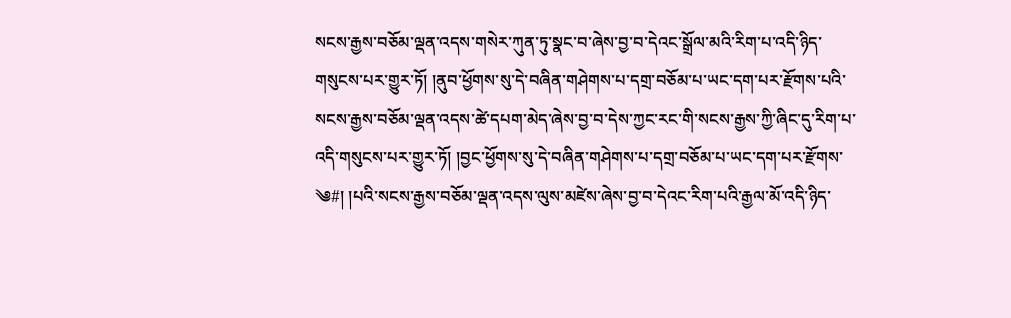སངས་རྒྱས་བཅོམ་ལྡན་འདས་གསེར་ཀུན་ཏུ་སྣང་བ་ཞེས་བྱ་བ་དེའང་སྒྲོལ་མའི་རིག་པ་འདི་ཉིད་གསུངས་པར་གྱུར་ཏོ། །ནུབ་ཕྱོགས་སུ་དེ་བཞིན་གཤེགས་པ་དགྲ་བཅོམ་པ་ཡང་དག་པར་རྫོགས་པའི་སངས་རྒྱས་བཅོམ་ལྡན་འདས་ཚེ་དཔག་མེད་ཞེས་བྱ་བ་དེས་ཀྱང་རང་གི་སངས་རྒྱས་ཀྱི་ཞིང་དུ་རིག་པ་འདི་གསུངས་པར་གྱུར་ཏོ། །བྱང་ཕྱོགས་སུ་དེ་བཞིན་གཤེགས་པ་དགྲ་བཅོམ་པ་ཡང་དག་པར་རྫོགས་
༄#། །པའི་སངས་རྒྱས་བཅོམ་ལྡན་འདས་ལུས་མཛེས་ཞེས་བྱ་བ་དེའང་རིག་པའི་རྒྱལ་མོ་འདི་ཉིད་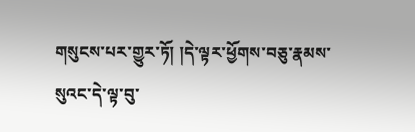གསུངས་པར་གྱུར་ཏོ། །དེ་ལྟར་ཕྱོགས་བཅུ་རྣམས་སུའང་དེ་ལྟ་བུ་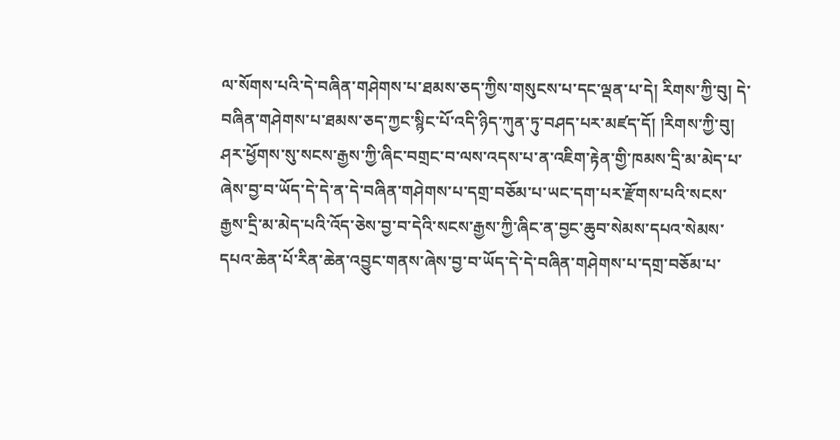ལ་སོགས་པའི་དེ་བཞིན་གཤེགས་པ་ཐམས་ཅད་ཀྱིས་གསུངས་པ་དང་ལྡན་པ་དེ། རིགས་ཀྱི་བུ། དེ་བཞིན་གཤེགས་པ་ཐམས་ཅད་ཀྱང་སྙིང་པོ་འདི་ཉིད་ཀུན་ཏུ་བཤད་པར་མཛད་དོ། །རིགས་ཀྱི་བུ། ཤར་ཕྱོགས་སུ་སངས་རྒྱས་ཀྱི་ཞིང་བགྲང་བ་ལས་འདས་པ་ན་འཇིག་རྟེན་གྱི་ཁམས་དྲི་མ་མེད་པ་ཞེས་བྱ་བ་ཡོད་དེ་དེ་ན་དེ་བཞིན་གཤེགས་པ་དགྲ་བཅོམ་པ་ཡང་དག་པར་རྫོགས་པའི་སངས་རྒྱས་དྲི་མ་མེད་པའི་འོད་ཅེས་བྱ་བ་དེའི་སངས་རྒྱས་ཀྱི་ཞིང་ན་བྱང་ཆུབ་སེམས་དཔའ་སེམས་དཔའ་ཆེན་པོ་རིན་ཆེན་འབྱུང་གནས་ཞེས་བྱ་བ་ཡོད་དེ་དེ་བཞིན་གཤེགས་པ་དགྲ་བཅོམ་པ་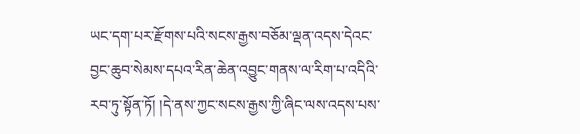ཡང་དག་པར་རྫོགས་པའི་སངས་རྒྱས་བཅོམ་ལྡན་འདས་དེའང་བྱང་ཆུབ་སེམས་དཔའ་རིན་ཆེན་འབྱུང་གནས་ལ་རིག་པ་འདིའི་རབ་ཏུ་སྟོན་ཏོ། །དེ་ནས་ཀྱང་སངས་རྒྱས་ཀྱི་ཞིང་ལས་འདས་པས་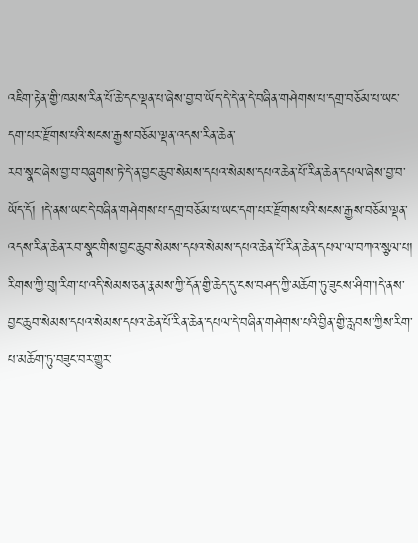འཇིག་རྟེན་གྱི་ཁམས་རིན་པོ་ཆེ་དང་ལྡན་པ་ཞེས་བྱ་བ་ཡོད་དེ་དེ་ན་དེ་བཞིན་གཤེགས་པ་དགྲ་བཅོམ་པ་ཡང་དག་པར་རྫོགས་པའི་སངས་རྒྱས་བཅོམ་ལྡན་འདས་རིན་ཆེན་
རབ་སྣང་ཞེས་བྱ་བ་བཞུགས་ཏེ་དེ་ན་བྱང་ཆུབ་སེམས་དཔའ་སེམས་དཔའ་ཆེན་པོ་རིན་ཆེན་དཔལ་ཞེས་བྱ་བ་ཡོད་དོ། །དེ་ནས་ཡང་དེ་བཞིན་གཤེགས་པ་དགྲ་བཅོམ་པ་ཡང་དག་པར་རྫོགས་པའི་སངས་རྒྱས་བཅོམ་ལྡན་འདས་རིན་ཆེན་རབ་སྣང་གིས་བྱང་ཆུབ་སེམས་དཔའ་སེམས་དཔའ་ཆེན་པོ་རིན་ཆེན་དཔལ་ལ་བཀའ་སྩལ་པ། རིགས་ཀྱི་བུ།་རིག་པ་འདི་སེམས་ཅན་རྣམས་ཀྱི་དོན་གྱི་ཆེད་དུ་ངས་བཤད་ཀྱི་མཆོག་ཏུ་ཟུངས་ཤིག་།དེ་ནས་བྱང་ཆུབ་སེམས་དཔའ་སེམས་དཔའ་ཆེན་པོ་རིན་ཆེན་དཔལ་དེ་བཞིན་གཤེགས་པའི་བྱིན་གྱི་རླབས་ཀྱིས་རིག་པ་མཆོག་ཏུ་བཟུང་བར་གྱུར་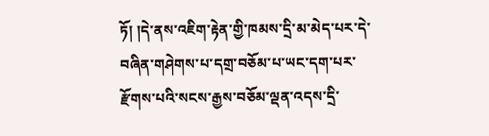ཏོ། །དེ་ནས་འཇིག་རྟེན་གྱི་ཁམས་དྲི་མ་མེད་པར་དེ་བཞིན་གཤེགས་པ་དགྲ་བཅོམ་པ་ཡང་དག་པར་རྫོགས་པའི་སངས་རྒྱས་བཅོམ་ལྡན་འདས་དྲི་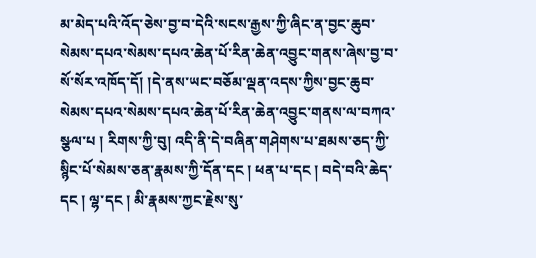མ་མེད་པའི་འོད་ཅེས་བྱ་བ་དེའི་སངས་རྒྱས་ཀྱི་ཞིང་ན་བྱང་ཆུབ་སེམས་དཔའ་སེམས་དཔའ་ཆེན་པོ་རིན་ཆེན་འབྱུང་གནས་ཞེས་བྱ་བ་སོ་སོར་འཁོད་དོ། །དེ་ནས་ཡང་བཅོམ་ལྡན་འདས་ཀྱིས་བྱང་ཆུབ་སེམས་དཔའ་སེམས་དཔའ་ཆེན་པོ་རིན་ཆེན་འབྱུང་གནས་ལ་བཀའ་སྩལ་པ ། རིགས་ཀྱི་བུ། འདི་ནི་དེ་བཞིན་གཤེགས་པ་ཐམས་ཅད་ཀྱི་སྙིང་པོ་སེམས་ཅན་རྣམས་ཀྱི་དོན་དང ། ཕན་པ་དང ། བདེ་བའི་ཆེད་དང ། ལྷ་དང ། མི་རྣམས་ཀྱང་རྗེས་སུ་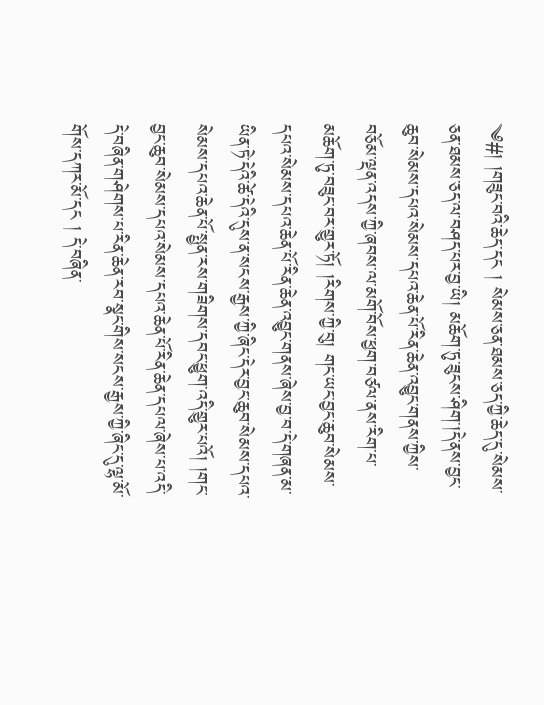༄#། །གཟུང་བའི་ཆེད་དང ། སེམས་ཅན་ཐམས་ཅད་ཀྱི་ཆེད་དུ་སེམས་ཅན་ཐམས་ཅད་ལ་བཤད་པར་བྱ་ཡི། མཆོག་ཏུ་ཟུངས་ཤིག་།དེ་ནས་བྱང་ཆུབ་སེམས་དཔའ་སེམས་དཔའ་ཆེན་པོ་རིན་ཆེན་འབྱུང་གནས་ཀྱིས་བཅོམ་ལྡན་འདས་ཀྱི་ཞབས་ལ་མགོ་བོས་ཕྱག་བཙལ་ནས་རིག་པ་མཆོག་ཏུ་བཟུང་བར་གྱུར་ཏོ། །རིགས་ཀྱི་བུ། གང་ཡང་བྱང་ཆུབ་སེམས་དཔའ་སེམས་དཔའ་ཆེན་པོ་རིན་ཆེན་འབྱུང་གནས་ཞེས་བྱ་བ་དེ་གཞན་མ་ཡིན་ཏེ་དེའི་ཚེ་དེའི་དུས་ན་སངས་རྒྱས་ཀྱི་ཞིང་དེར་བྱང་ཆུབ་སེམས་དཔའ་སེམས་དཔའ་ཆེན་པོ་སྤྱན་རས་གཟིགས་དབང་ཕྱུག་འདི་གྱུར་པའོ། །གང་བྱང་ཆུབ་སེམས་དཔའ་སེམས་དཔའ་ཆེན་པོ་རིན་ཆེན་དཔལ་ཞེས་པ་འདི་དེ་བཞིན་གཤེགས་པ་རིན་ཆེན་རབ་སྣང་གིས་སངས་རྒྱས་ཀྱི་ཞིང་དུ་ལྷ་མོ་གོས་དཀར་མོ་དང ། དེ་བཞིན་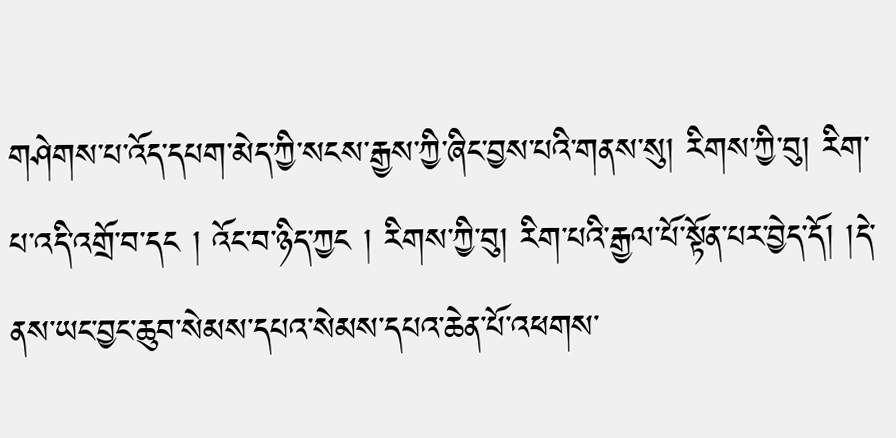གཤེགས་པ་འོད་དཔག་མེད་ཀྱི་སངས་རྒྱས་ཀྱི་ཞིང་བྱས་པའི་གནས་སུ། རིགས་ཀྱི་བུ། རིག་པ་འདི་འགྲོ་བ་དང ། འོང་བ་ཉིད་ཀྱང ། རིགས་ཀྱི་བུ། རིག་པའི་རྒྱལ་པོ་སྟོན་པར་བྱེད་དོ། །དེ་ནས་ཡང་བྱང་ཆུབ་སེམས་དཔའ་སེམས་དཔའ་ཆེན་པོ་འཕགས་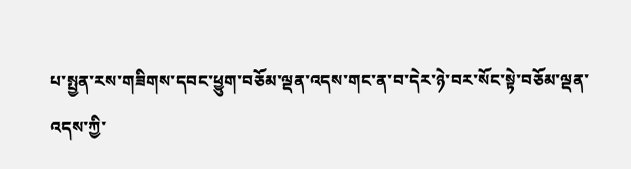པ་སྤྱན་རས་གཟིགས་དབང་ཕྱུག་བཅོམ་ལྡན་འདས་གང་ན་བ་དེར་ཉེ་བར་སོང་སྟེ་བཅོམ་ལྡན་
འདས་ཀྱི་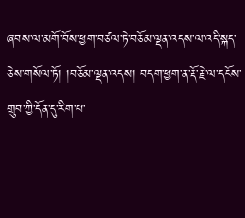ཞབས་ལ་མགོ་བོས་ཕྱག་བཙལ་ཏེ་བཅོམ་ལྡན་འདས་ལ་འདི་སྐད་ཅེས་གསོལ་ཏོ། །བཅོམ་ལྡན་འདས། བདག་ཕྱག་ན་རྡོ་རྗེ་ལ་དངོས་གྲུབ་ཀྱི་དོན་དུ་རིག་པ་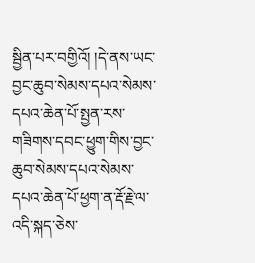སྦྱིན་པར་བགྱིའོ། །དེ་ནས་ཡང་བྱང་ཆུབ་སེམས་དཔའ་སེམས་དཔའ་ཆེན་པོ་སྤྱན་རས་གཟིགས་དབང་ཕྱུག་གིས་བྱང་ཆུབ་སེམས་དཔའ་སེམས་དཔའ་ཆེན་པོ་ཕྱག་ན་རྡོ་རྗེ་ལ་འདི་སྐད་ཅེས་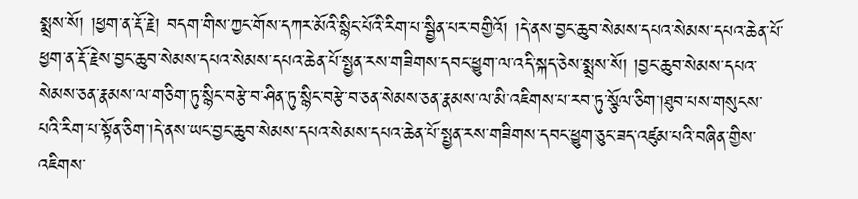སྨྲས་སོ། །ཕྱག་ན་རྡོ་རྗེ། བདག་གིས་ཀྱང་གོས་དཀར་མོའི་སྙིང་པོའི་རིག་པ་སྦྱིན་པར་བགྱིའོ། །དེ་ནས་བྱང་ཆུབ་སེམས་དཔའ་སེམས་དཔའ་ཆེན་པོ་ཕྱག་ན་རྡོ་རྗེས་བྱང་ཆུབ་སེམས་དཔའ་སེམས་དཔའ་ཆེན་པོ་སྤྱན་རས་གཟིགས་དབང་ཕྱུག་ལ་འདི་སྐད་ཅེས་སྨྲས་སོ། །བྱང་ཆུབ་སེམས་དཔའ་སེམས་ཅན་རྣམས་ལ་གཅིག་ཏུ་སྙིང་བརྩེ་བ་ཤིན་ཏུ་སྙིང་བརྩེ་བ་ཅན་སེམས་ཅན་རྣམས་ལ་མི་འཇིགས་པ་རབ་ཏུ་སྩོལ་ཅིག་།ཐུབ་པས་གསུངས་པའི་རིག་པ་སྟོན་ཅིག་།དེ་ནས་ཡང་བྱང་ཆུབ་སེམས་དཔའ་སེམས་དཔའ་ཆེན་པོ་སྤྱན་རས་གཟིགས་དབང་ཕྱུག་ཅུང་ཟད་འཛུམ་པའི་བཞིན་གྱིས་འཇིགས་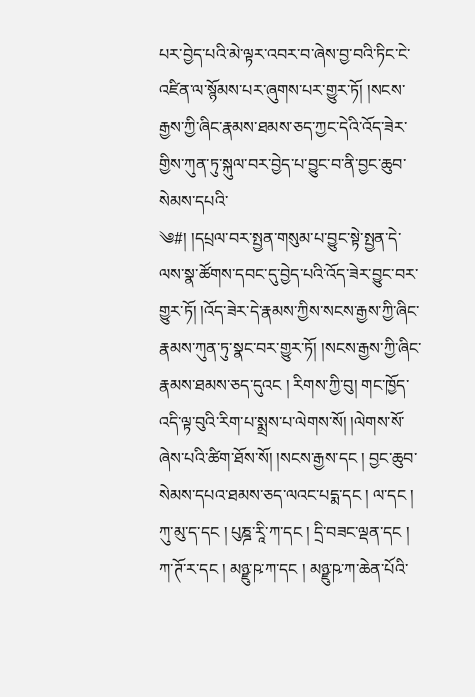པར་བྱེད་པའི་མེ་ལྟར་འབར་བ་ཞེས་བྱ་བའི་ཏིང་ངེ་འཛིན་ལ་སྙོམས་པར་ཞུགས་པར་གྱུར་ཏོ། །སངས་རྒྱས་ཀྱི་ཞིང་རྣམས་ཐམས་ཅད་ཀྱང་དེའི་འོད་ཟེར་གྱིས་ཀུན་ཏུ་སྐུལ་བར་བྱེད་པ་བྱུང་བ་ནི་བྱང་ཆུབ་སེམས་དཔའི་
༄#། །དཔྲལ་བར་སྤྱན་གསུམ་པ་བྱུང་སྟེ་སྤྱན་དེ་ལས་སྣ་ཚོགས་དབང་དུ་བྱེད་པའི་འོད་ཟེར་བྱུང་བར་གྱུར་ཏོ། །འོད་ཟེར་དེ་རྣམས་ཀྱིས་སངས་རྒྱས་ཀྱི་ཞིང་རྣམས་ཀུན་ཏུ་སྣང་བར་གྱུར་ཏོ། །སངས་རྒྱས་ཀྱི་ཞིང་རྣམས་ཐམས་ཅད་དུའང ། རིགས་ཀྱི་བུ། གང་ཁྱོད་འདི་ལྟ་བུའི་རིག་པ་སྨྲས་པ་ལེགས་སོ། །ལེགས་སོ་ཞེས་པའི་ཚིག་ཐོས་སོ། །སངས་རྒྱས་དང ། བྱང་ཆུབ་སེམས་དཔའ་ཐམས་ཅད་ལའང་པདྨ་དང ། ལ་དང ། ཀུ་མུ་ད་དང ། པུཎྜ་རཱི་ཀ་དང ། དྲི་བཟང་ལྡན་དང ། ཀ་ཊོ་ར་དང ། མཉྫུ་ཥ་ཀ་དང ། མཉྫུ་ཥ་ཀ་ཆེན་པོའི་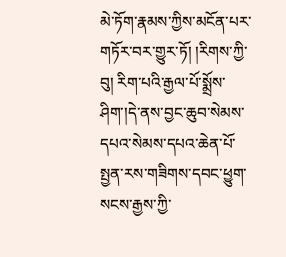མེ་ཏོག་རྣམས་ཀྱིས་མངོན་པར་གཏོར་བར་གྱུར་ཏོ། །རིགས་ཀྱི་བུ། རིག་པའི་རྒྱལ་པོ་སྨྲོས་ཤིག་།དེ་ནས་བྱང་ཆུབ་སེམས་དཔའ་སེམས་དཔའ་ཆེན་པོ་སྤྱན་རས་གཟིགས་དབང་ཕྱུག་སངས་རྒྱས་ཀྱི་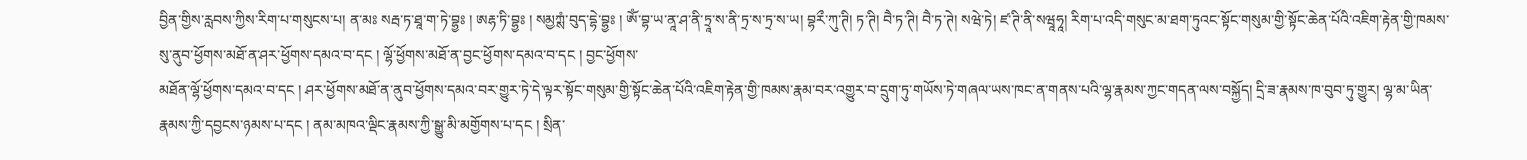བྱིན་གྱིས་རླབས་ཀྱིས་རིག་པ་གསུངས་པ། ན་མཿ སརྦ་ཏ་ཐཱ་ག་ཏེ་བྷྱཿ ། ཨརྷ་ཏི་བྷྱཿ ། སམྱཀྶཾ་བུད་དྷེ་བྷྱཿ ། ཨོཾ་བྷ་ཡ་ནཱ་ཤ་ནི་ཏྲཱ་ས་ནི་ཏྲ་ས་ཏྲ་ས་ཡ། བྷརྀ་ཀུ་ཊི། ཏ་ཊི། བཻ་ཏ་ཊི། བཻ་ཏ་ཊེ། སཝེ་ཏེ། ཛ་ཊི་ནི་སཝཱཧཱ། རིག་པ་འདི་གསུང་མ་ཐག་ཏུའང་སྟོང་གསུམ་གྱི་སྟོང་ཆེན་པོའི་འཇིག་རྟེན་གྱི་ཁམས་སུ་ནུབ་ཕྱོགས་མཐོ་ན་ཤར་ཕྱོགས་དམའ་བ་དང ། ལྷོ་ཕྱོགས་མཐོ་ན་བྱང་ཕྱོགས་དམའ་བ་དང ། བྱང་ཕྱོགས་
མཐོན་ལྷོ་ཕྱོགས་དམའ་བ་དང ། ཤར་ཕྱོགས་མཐོ་ན་ནུབ་ཕྱོགས་དམའ་བར་གྱུར་ཏེ་དེ་ལྟར་སྟོང་གསུམ་གྱི་སྟོང་ཆེན་པོའི་འཇིག་རྟེན་གྱི་ཁམས་རྣམ་བར་འགྱུར་བ་དྲུག་ཏུ་གཡོས་ཏེ་གཞལ་ཡས་ཁང་ན་གནས་པའི་ལྷ་རྣམས་ཀྱང་གདན་ལས་བསྐྱོད། དྲི་ཟ་རྣམས་ཁ་བུབ་ཏུ་གྱུར། ལྷ་མ་ཡིན་རྣམས་ཀྱི་དབྱངས་ཉམས་པ་དང ། ནམ་མཁའ་ལྡིང་རྣམས་ཀྱི་སྒྱུ་མི་མགྱོགས་པ་དང ། སྲིན་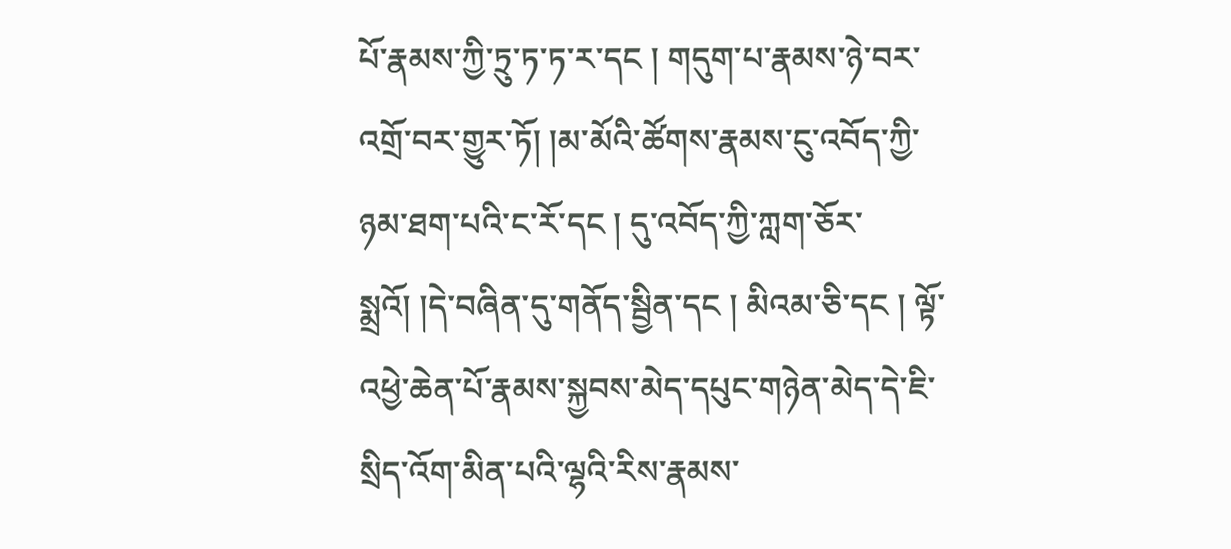པོ་རྣམས་ཀྱི་ཏྲུ་ཏ་ཏ་ར་དང ། གདུག་པ་རྣམས་ཉེ་བར་འགྲོ་བར་གྱུར་ཏོ། །མ་མོའི་ཚོགས་རྣམས་ངུ་འབོད་ཀྱི་ཉམ་ཐག་པའི་ང་རོ་དང ། དུ་འབོད་ཀྱི་ཀླག་ཅོར་སྨྲའོ། །དེ་བཞིན་དུ་གནོད་སྦྱིན་དང ། མིའམ་ཅི་དང ། ལྟོ་འཕྱེ་ཆེན་པོ་རྣམས་སྐྱབས་མེད་དཔུང་གཉེན་མེད་དེ་ཇི་སྲིད་འོག་མིན་པའི་ལྷའི་རིས་རྣམས་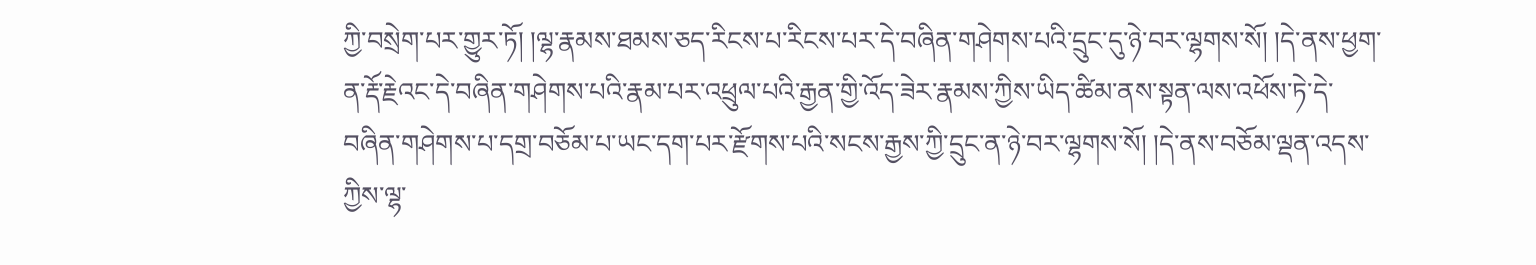ཀྱི་བསྲེག་པར་གྱུར་ཏོ། །ལྷ་རྣམས་ཐམས་ཅད་རིངས་པ་རིངས་པར་དེ་བཞིན་གཤེགས་པའི་དྲུང་དུ་ཉེ་བར་ལྷགས་སོ། །དེ་ནས་ཕྱག་ན་རྡོ་རྗེའང་དེ་བཞིན་གཤེགས་པའི་རྣམ་པར་འཕྲུལ་པའི་རྒྱན་གྱི་འོད་ཟེར་རྣམས་ཀྱིས་ཡིད་ཚིམ་ནས་སྟན་ལས་འཕོས་ཏེ་དེ་བཞིན་གཤེགས་པ་དགྲ་བཅོམ་པ་ཡང་དག་པར་རྫོགས་པའི་སངས་རྒྱས་ཀྱི་དྲུང་ན་ཉེ་བར་ལྷགས་སོ། །དེ་ནས་བཅོམ་ལྡན་འདས་ཀྱིས་ལྷ་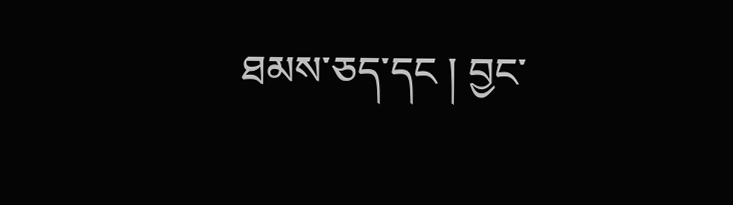ཐམས་ཅད་དང ། བྱང་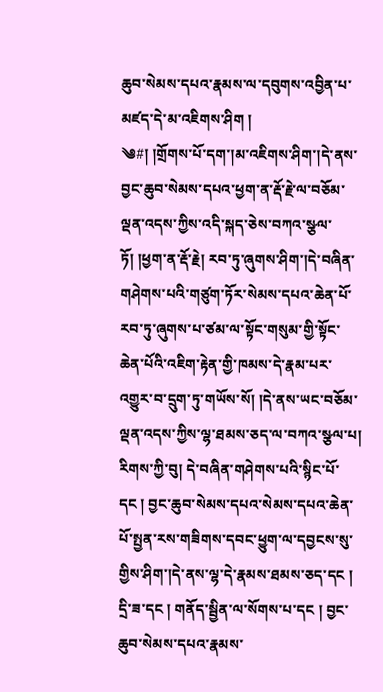ཆུབ་སེམས་དཔའ་རྣམས་ལ་དབུགས་འབྱིན་པ་མཛད་དེ་མ་འཇིགས་ཤིག །
༄#། །གྲོགས་པོ་དག་།མ་འཇིགས་ཤིག་།དེ་ནས་བྱང་ཆུབ་སེམས་དཔའ་ཕྱག་ན་རྡོ་རྗེ་ལ་བཅོམ་ལྡན་འདས་ཀྱིས་འདི་སྐད་ཅེས་བཀའ་སྩལ་ཏོ། །ཕྱག་ན་རྡོ་རྗེ། རབ་ཏུ་ཞུགས་ཤིག་།དེ་བཞིན་གཤེགས་པའི་གཙུག་ཏོར་སེམས་དཔའ་ཆེན་པོ་རབ་ཏུ་ཞུགས་པ་ཙམ་ལ་སྟོང་གསུམ་གྱི་སྟོང་ཆེན་པོའི་འཇིག་རྟེན་གྱི་ཁམས་དེ་རྣམ་པར་འགྱུར་བ་དྲུག་ཏུ་གཡོས་སོ། །དེ་ནས་ཡང་བཅོམ་ལྡན་འདས་ཀྱིས་ལྷ་ཐམས་ཅད་ལ་བཀའ་སྩལ་པ། རིགས་ཀྱི་བུ། དེ་བཞིན་གཤེགས་པའི་སྙིང་པོ་དང ། བྱང་ཆུབ་སེམས་དཔའ་སེམས་དཔའ་ཆེན་པོ་སྤྱན་རས་གཟིགས་དབང་ཕྱུག་ལ་དབྱངས་སུ་གྱིས་ཤིག་།དེ་ནས་ལྷ་དེ་རྣམས་ཐམས་ཅད་དང ། དྲི་ཟ་དང ། གནོད་སྦྱིན་ལ་སོགས་པ་དང ། བྱང་ཆུབ་སེམས་དཔའ་རྣམས་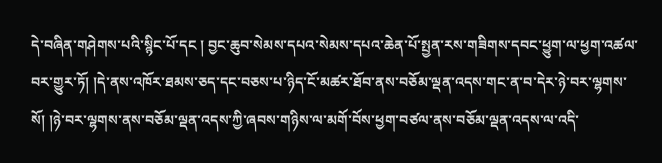དེ་བཞིན་གཤེགས་པའི་སྙིང་པོ་དང ། བྱང་ཆུབ་སེམས་དཔའ་སེམས་དཔའ་ཆེན་པོ་སྤྱན་རས་གཟིགས་དབང་ཕྱུག་ལ་ཕྱག་འཚལ་བར་གྱུར་ཏོ། །དེ་ནས་འཁོར་ཐམས་ཅད་དང་བཅས་པ་ཉིད་ངོ་མཚར་ཐོབ་ནས་བཅོམ་ལྡན་འདས་གང་ན་བ་དེར་ཉེ་བར་ལྷགས་སོ། །ཉེ་བར་ལྷགས་ནས་བཅོམ་ལྡན་འདས་ཀྱི་ཞབས་གཉིས་ལ་མགོ་བོས་ཕྱག་བཙལ་ནས་བཅོམ་ལྡན་འདས་ལ་འདི་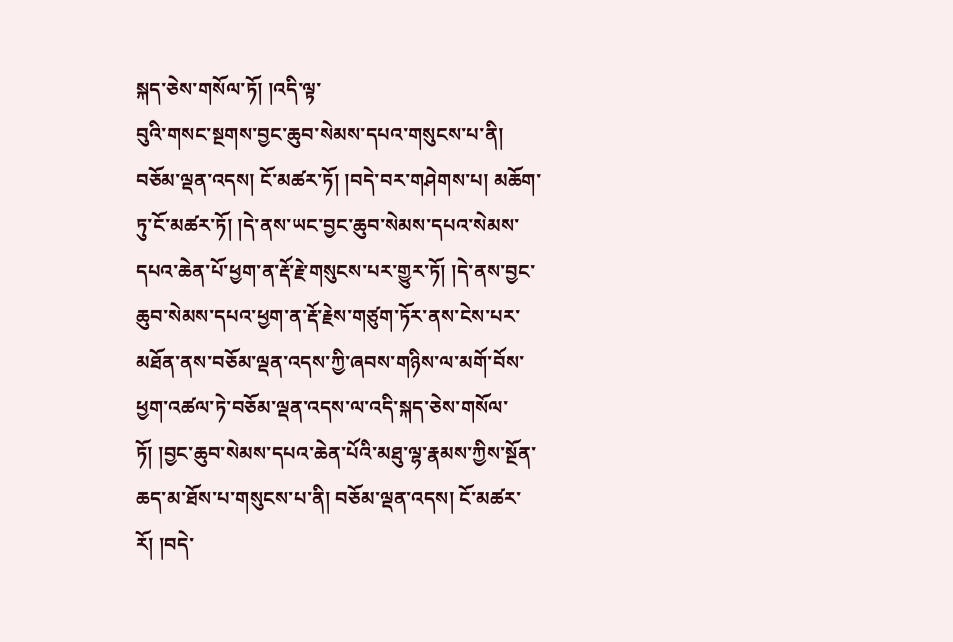སྐད་ཅེས་གསོལ་ཏོ། །འདི་ལྟ་
བུའི་གསང་སྔགས་བྱང་ཆུབ་སེམས་དཔའ་གསུངས་པ་ནི། བཅོམ་ལྡན་འདས། ངོ་མཚར་ཏོ། །བདེ་བར་གཤེགས་པ། མཆོག་ཏུ་ངོ་མཚར་ཏོ། །དེ་ནས་ཡང་བྱང་ཆུབ་སེམས་དཔའ་སེམས་དཔའ་ཆེན་པོ་ཕྱག་ན་རྡོ་རྗེ་གསུངས་པར་གྱུར་ཏོ། །དེ་ནས་བྱང་ཆུབ་སེམས་དཔའ་ཕྱག་ན་རྡོ་རྗེས་གཙུག་ཏོར་ནས་ངེས་པར་མཐོན་ནས་བཅོམ་ལྡན་འདས་ཀྱི་ཞབས་གཉིས་ལ་མགོ་བོས་ཕྱག་འཚལ་ཏེ་བཅོམ་ལྡན་འདས་ལ་འདི་སྐད་ཅེས་གསོལ་ཏོ། །བྱང་ཆུབ་སེམས་དཔའ་ཆེན་པོའི་མཐུ་ལྷ་རྣམས་ཀྱིས་སྔོན་ཆད་མ་ཐོས་པ་གསུངས་པ་ནི། བཅོམ་ལྡན་འདས། ངོ་མཚར་རོ། །བདེ་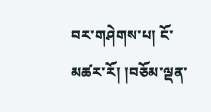བར་གཤེགས་པ། ངོ་མཚར་རོ། །བཅོམ་ལྡན་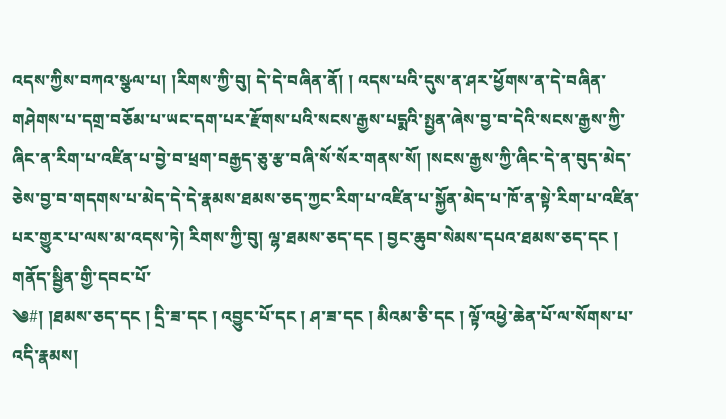འདས་ཀྱིས་བཀའ་སྩལ་པ། །རིགས་ཀྱི་བུ། དེ་དེ་བཞིན་ནོ། ། འདས་པའི་དུས་ན་ཤར་ཕྱོགས་ན་དེ་བཞིན་གཤེགས་པ་དགྲ་བཅོམ་པ་ཡང་དག་པར་རྫོགས་པའི་སངས་རྒྱས་པདྨའི་སྤྱན་ཞེས་བྱ་བ་དེའི་སངས་རྒྱས་ཀྱི་ཞིང་ན་རིག་པ་འཛིན་པ་བྱེ་བ་ཕྲག་བརྒྱད་ཅུ་རྩ་བཞི་སོ་སོར་གནས་སོ། །སངས་རྒྱས་ཀྱི་ཞིང་དེ་ན་བུད་མེད་ཅེས་བྱ་བ་གདགས་པ་མེད་དེ་དེ་རྣམས་ཐམས་ཅད་ཀྱང་རིག་པ་འཛིན་པ་སྐྱོན་མེད་པ་ཁོ་ན་སྟེ་རིག་པ་འཛིན་པར་གྱུར་པ་ལས་མ་འདས་ཏེ། རིགས་ཀྱི་བུ། ལྷ་ཐམས་ཅད་དང ། བྱང་ཆུབ་སེམས་དཔའ་ཐམས་ཅད་དང ། གནོད་སྦྱིན་གྱི་དབང་པོ་
༄#། །ཐམས་ཅད་དང ། དྲི་ཟ་དང ། འབྱུང་པོ་དང ། ཤ་ཟ་དང ། མིའམ་ཅི་དང ། ལྟོ་འཕྱེ་ཆེན་པོ་ལ་སོགས་པ་འདི་རྣམས།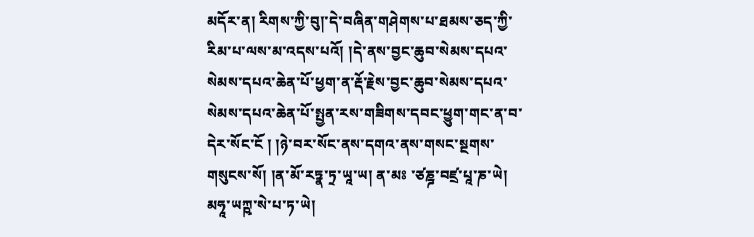མདོར་ན། རིགས་ཀྱི་བུ།་དེ་བཞིན་གཤེགས་པ་ཐམས་ཅད་ཀྱི་རིམ་པ་ལས་མ་འདས་པའོ། །དེ་ནས་བྱང་ཆུབ་སེམས་དཔའ་སེམས་དཔའ་ཆེན་པོ་ཕྱག་ན་རྡོ་རྗེས་བྱང་ཆུབ་སེམས་དཔའ་སེམས་དཔའ་ཆེན་པོ་སྤྱན་རས་གཟིགས་དབང་ཕྱུག་གང་ན་བ་དེར་སོང་ངོ ། །ཉེ་བར་སོང་ནས་དགའ་ནས་གསང་སྔགས་གསུངས་སོ། །ན་མོ་རཏྣ་ཏྲ་ཡཱ་ཡ། ན་མཿ ་ཙཎྜ་བཛྲ་པཱ་ཎ་ཡེ། མཧཱ་ཡཀྵ་སེ་པ་ཏ་ཡེ།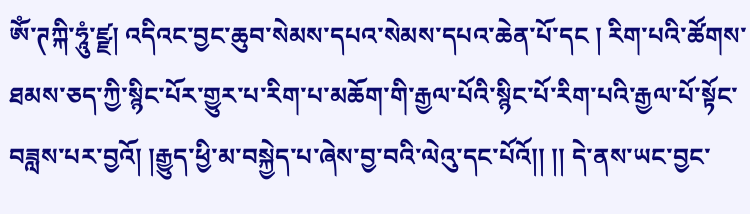ཨོཾ་ཊཀྐི་ཧཱུཾ་ཛྫ། འདིའང་བྱང་ཆུབ་སེམས་དཔའ་སེམས་དཔའ་ཆེན་པོ་དང ། རིག་པའི་ཚོགས་ཐམས་ཅད་ཀྱི་སྙིང་པོར་གྱུར་པ་རིག་པ་མཆོག་གི་རྒྱལ་པོའི་སྙིང་པོ་རིག་པའི་རྒྱལ་པོ་སྟོང་བཟླས་པར་བྱའོ། །རྒྱུད་ཕྱི་མ་བསྐྱེད་པ་ཞེས་བྱ་བའི་ལེའུ་དང་པོའོ།། །། དེ་ནས་ཡང་བྱང་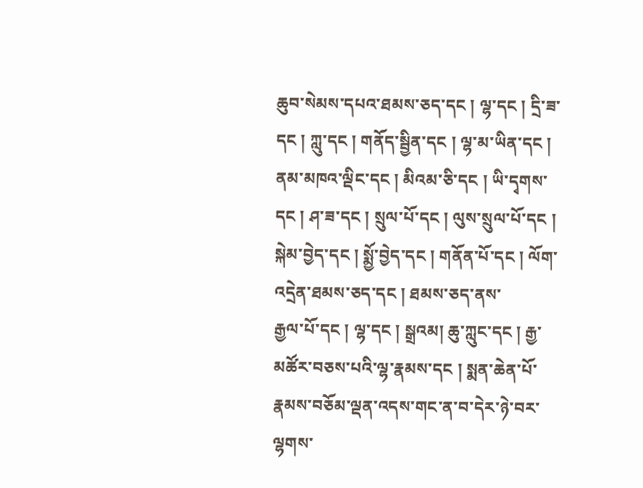ཆུབ་སེམས་དཔའ་ཐམས་ཅད་དང ། ལྷ་དང ། དྲི་ཟ་དང ། ཀླུ་དང ། གནོད་སྦྱིན་དང ། ལྷ་མ་ཡིན་དང ། ནམ་མཁའ་ལྡིང་དང ། མིའམ་ཅི་དང ། ཡི་དྭགས་དང ། ཤ་ཟ་དང ། སྲུལ་པོ་དང ། ལུས་སྲུལ་པོ་དང ། སྐེམ་བྱེད་དང ། སྨྱོ་བྱེད་དང ། གནོན་པོ་དང ། ལོག་འདྲེན་ཐམས་ཅད་དང ། ཐམས་ཅད་ནས་
རྒྱལ་པོ་དང ། ལྷ་དང ། སྒྲའམ། ཆུ་ཀླུང་དང ། རྒྱ་མཚོར་བཅས་པའི་ལྷ་རྣམས་དང ། སྨན་ཆེན་པོ་རྣམས་བཅོམ་ལྡན་འདས་གང་ན་བ་དེར་ཉེ་བར་ལྷགས་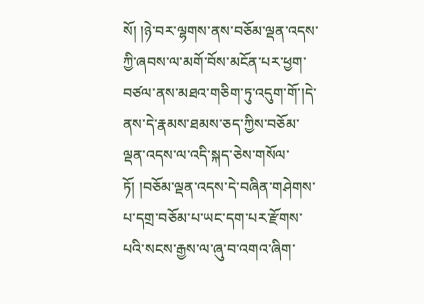སོ། །ཉེ་བར་ལྷགས་ནས་བཅོམ་ལྡན་འདས་ཀྱི་ཞབས་ལ་མགོ་བོས་མངོན་པར་ཕྱག་བཙལ་ནས་མཐའ་གཅིག་ཏུ་འདུག་གོ་།དེ་ནས་དེ་རྣམས་ཐམས་ཅད་ཀྱིས་བཅོམ་ལྡན་འདས་ལ་འདི་སྐད་ཅེས་གསོལ་ཏོ། །བཅོམ་ལྡན་འདས་དེ་བཞིན་གཤེགས་པ་དགྲ་བཅོམ་པ་ཡང་དག་པར་རྫོགས་པའི་སངས་རྒྱས་ལ་ཞུ་བ་འགའ་ཞིག་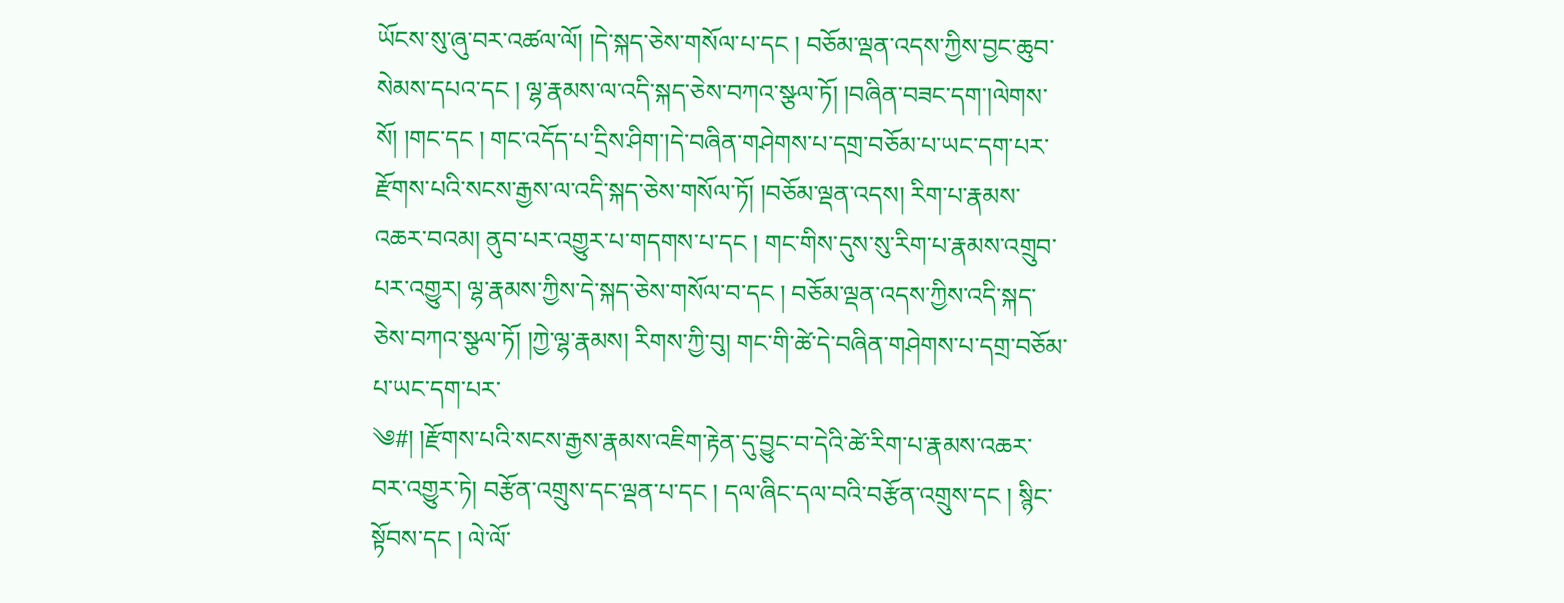ཡོངས་སུ་ཞུ་བར་འཚལ་ལོ། །དེ་སྐད་ཅེས་གསོལ་པ་དང ། བཅོམ་ལྡན་འདས་ཀྱིས་བྱང་ཆུབ་སེམས་དཔའ་དང ། ལྷ་རྣམས་ལ་འདི་སྐད་ཅེས་བཀའ་སྩལ་ཏོ། །བཞིན་བཟང་དག་།ལེགས་སོ། །གང་དང ། གང་འདོད་པ་དྲིས་ཤིག་།དེ་བཞིན་གཤེགས་པ་དགྲ་བཅོམ་པ་ཡང་དག་པར་རྫོགས་པའི་སངས་རྒྱས་ལ་འདི་སྐད་ཅེས་གསོལ་ཏོ། །བཅོམ་ལྡན་འདས། རིག་པ་རྣམས་འཆར་བའམ། ནུབ་པར་འགྱུར་པ་གདགས་པ་དང ། གང་གིས་དུས་སུ་རིག་པ་རྣམས་འགྲུབ་པར་འགྱུར། ལྷ་རྣམས་ཀྱིས་དེ་སྐད་ཅེས་གསོལ་བ་དང ། བཅོམ་ལྡན་འདས་ཀྱིས་འདི་སྐད་ཅེས་བཀའ་སྩལ་ཏོ། །ཀྱེ་ལྷ་རྣམས། རིགས་ཀྱི་བུ། གང་གི་ཚེ་དེ་བཞིན་གཤེགས་པ་དགྲ་བཅོམ་པ་ཡང་དག་པར་
༄#། །རྫོགས་པའི་སངས་རྒྱས་རྣམས་འཇིག་རྟེན་དུ་བྱུང་བ་དེའི་ཚེ་རིག་པ་རྣམས་འཆར་བར་འགྱུར་ཏེ། བརྩོན་འགྲུས་དང་ལྡན་པ་དང ། དལ་ཞིང་དལ་བའི་བརྩོན་འགྲུས་དང ། སྙིང་སྟོབས་དང ། ལེ་ལོ་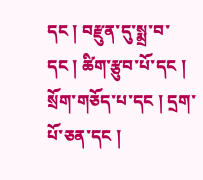དང ། བརྫུན་དུ་སྨྲ་བ་དང ། ཚིག་རྩུབ་པོ་དང ། སྲོག་གཅོད་པ་དང ། དྲག་པོ་ཅན་དང །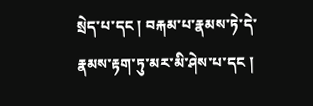སྲེད་པ་དང ། བརྐམ་པ་རྣམས་ཏེ་དེ་རྣམས་རྟག་ཏུ་མར་མི་ཤེས་པ་དང །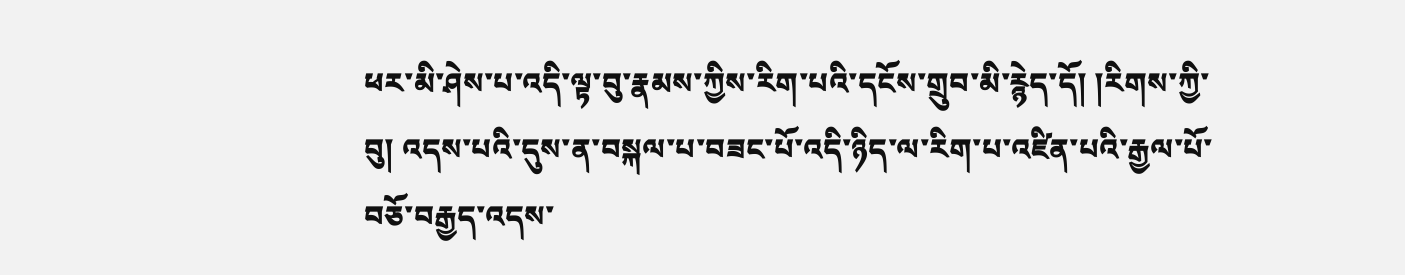ཕར་མི་ཤེས་པ་འདི་ལྟ་བུ་རྣམས་ཀྱིས་རིག་པའི་དངོས་གྲུབ་མི་རྙེད་དོ། །རིགས་ཀྱི་བུ། འདས་པའི་དུས་ན་བསྐལ་པ་བཟང་པོ་འདི་ཉིད་ལ་རིག་པ་འཛིན་པའི་རྒྱལ་པོ་བཅོ་བརྒྱད་འདས་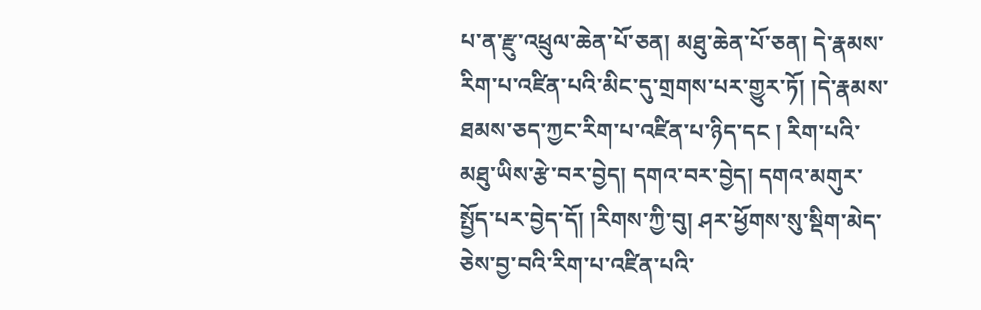པ་ན་རྫུ་འཕྲུལ་ཆེན་པོ་ཅན། མཐུ་ཆེན་པོ་ཅན། དེ་རྣམས་རིག་པ་འཛིན་པའི་མིང་དུ་གྲགས་པར་གྱུར་ཏོ། །དེ་རྣམས་ཐམས་ཅད་ཀྱང་རིག་པ་འཛིན་པ་ཉིད་དང ། རིག་པའི་མཐུ་ཡིས་རྩེ་བར་བྱེད། དགའ་བར་བྱེད། དགའ་མགུར་སྤྱོད་པར་བྱེད་དོ། །རིགས་ཀྱི་བུ། ཤར་ཕྱོགས་སུ་སྡིག་མེད་ཅེས་བྱ་བའི་རིག་པ་འཛིན་པའི་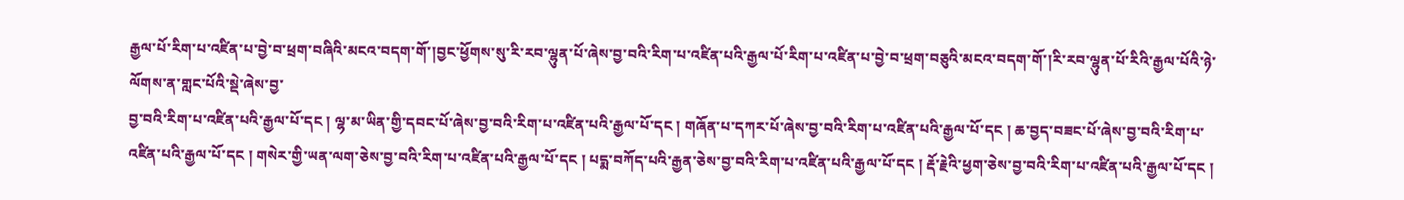རྒྱལ་པོ་རིག་པ་འཛིན་པ་བྱེ་བ་ཕྲག་བཞིའི་མངའ་བདག་གོ་།བྱང་ཕྱོགས་སུ་རི་རབ་ལྷུན་པོ་ཞེས་བྱ་བའི་རིག་པ་འཛིན་པའི་རྒྱལ་པོ་རིག་པ་འཛིན་པ་བྱེ་བ་ཕྲག་བཅུའི་མངའ་བདག་གོ་།རི་རབ་ལྷུན་པོ་རིའི་རྒྱལ་པོའི་ཉེ་ལོགས་ན་གླང་པོའི་སྡེ་ཞེས་བྱ་
བྱ་བའི་རིག་པ་འཛིན་པའི་རྒྱལ་པོ་དང ། ལྷ་མ་ཡིན་གྱི་དབང་པོ་ཞེས་བྱ་བའི་རིག་པ་འཛིན་པའི་རྒྱལ་པོ་དང ། གཞོན་པ་དཀར་པོ་ཞེས་བྱ་བའི་རིག་པ་འཛིན་པའི་རྒྱལ་པོ་དང ། ཆ་བྱད་བཟང་པོ་ཞེས་བྱ་བའི་རིག་པ་འཛིན་པའི་རྒྱལ་པོ་དང ། གསེར་གྱི་ཡན་ལག་ཅེས་བྱ་བའི་རིག་པ་འཛིན་པའི་རྒྱལ་པོ་དང ། པདྨ་བཀོད་པའི་རྒྱན་ཅེས་བྱ་བའི་རིག་པ་འཛིན་པའི་རྒྱལ་པོ་དང ། རྡོ་རྗེའི་ཕྱག་ཅེས་བྱ་བའི་རིག་པ་འཛིན་པའི་རྒྱལ་པོ་དང །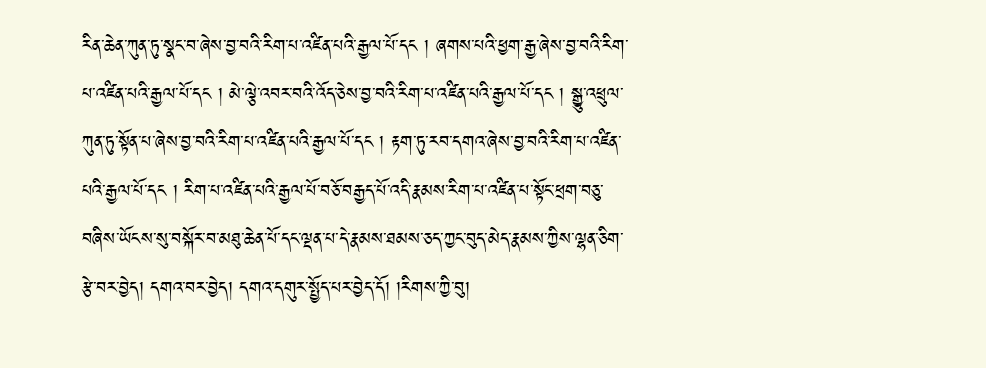རིན་ཆེན་ཀུན་ཏུ་སྣང་བ་ཞེས་བྱ་བའི་རིག་པ་འཛིན་པའི་རྒྱལ་པོ་དང ། ཞགས་པའི་ཕྱག་རྒྱ་ཞེས་བྱ་བའི་རིག་པ་འཛིན་པའི་རྒྱལ་པོ་དང ། མེ་ལྕེ་འབར་བའི་འོད་ཅེས་བྱ་བའི་རིག་པ་འཛིན་པའི་རྒྱལ་པོ་དང ། སྒྱུ་འཕྲུལ་ཀུན་ཏུ་སྟོན་པ་ཞེས་བྱ་བའི་རིག་པ་འཛིན་པའི་རྒྱལ་པོ་དང ། རྟག་ཏུ་རབ་དགའ་ཞེས་བྱ་བའི་རིག་པ་འཛིན་པའི་རྒྱལ་པོ་དང ། རིག་པ་འཛིན་པའི་རྒྱལ་པོ་བཅོ་བརྒྱད་པོ་འདི་རྣམས་རིག་པ་འཛིན་པ་སྟོང་ཕྲག་བཅུ་བཞིས་ཡོངས་སུ་བསྐོར་བ་མཐུ་ཆེན་པོ་དང་ལྡན་པ་དེ་རྣམས་ཐམས་ཅད་ཀྱང་བུད་མེད་རྣམས་ཀྱིས་ལྷན་ཅིག་རྩེ་བར་བྱེད། དགའ་བར་བྱེད། དགའ་དགུར་སྤྱོད་པར་བྱེད་དོ། །རིགས་ཀྱི་བུ།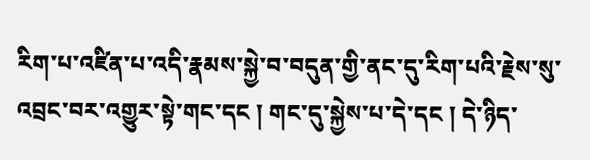རིག་པ་འཛིན་པ་འདི་རྣམས་སྐྱེ་བ་བདུན་གྱི་ནང་དུ་རིག་པའི་རྗེས་སུ་འབྲང་བར་འགྱུར་སྟེ་གང་དང ། གང་དུ་སྐྱེས་པ་དེ་དང ། དེ་ཉིད་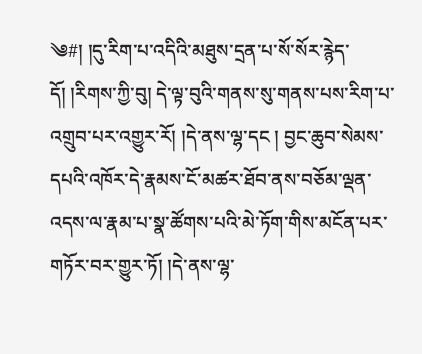༄#། །དུ་རིག་པ་འདིའི་མཐུས་དྲན་པ་སོ་སོར་རྙེད་དོ། །རིགས་ཀྱི་བུ། དེ་ལྟ་བུའི་གནས་སུ་གནས་པས་རིག་པ་འགྲུབ་པར་འགྱུར་རོ། །དེ་ནས་ལྷ་དང ། བྱང་ཆུབ་སེམས་དཔའི་འཁོར་དེ་རྣམས་ངོ་མཚར་ཐོབ་ནས་བཅོམ་ལྡན་འདས་ལ་རྣམ་པ་སྣ་ཚོགས་པའི་མེ་ཏོག་གིས་མངོན་པར་གཏོར་བར་གྱུར་ཏོ། །དེ་ནས་ལྷ་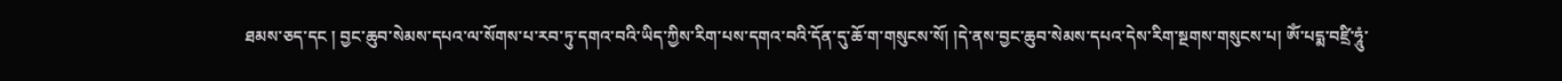ཐམས་ཅད་དང ། བྱང་ཆུབ་སེམས་དཔའ་ལ་སོགས་པ་རབ་ཏུ་དགའ་བའི་ཡིད་ཀྱིས་རིག་པས་དགའ་བའི་དོན་དུ་ཆོ་ག་གསུངས་སོ། །དེ་ནས་བྱང་ཆུབ་སེམས་དཔའ་དེས་རིག་སྔགས་གསུངས་པ། ཨོཾ་པདྨ་བཛྲི་ཧཱུཾ་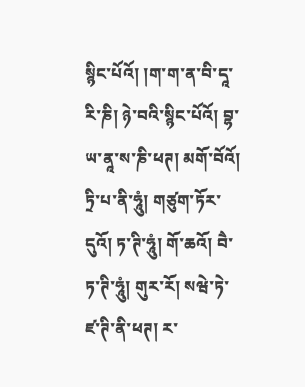སྙིང་པོའོ། །ག་ག་ན་བི་དཱ་རི་ཎི། ཉེ་བའི་སྙིང་པོའོ། བྷ་ཡ་ནཱ་ས་ཎི་ཕཊ། མགོ་བོའོ། ཏྲི་པ་ནི་ཧཱུཾ། གཙུག་ཏོར་དུའོ། ཏ་ཊི་ཧཱུཾ། གོ་ཆའོ། བཻ་ཏ་ཊི་ཧཱུཾ། གུར་རོ། སཝེ་ཏེ་ཛ་ཊི་ནི་ཕཊ། ར་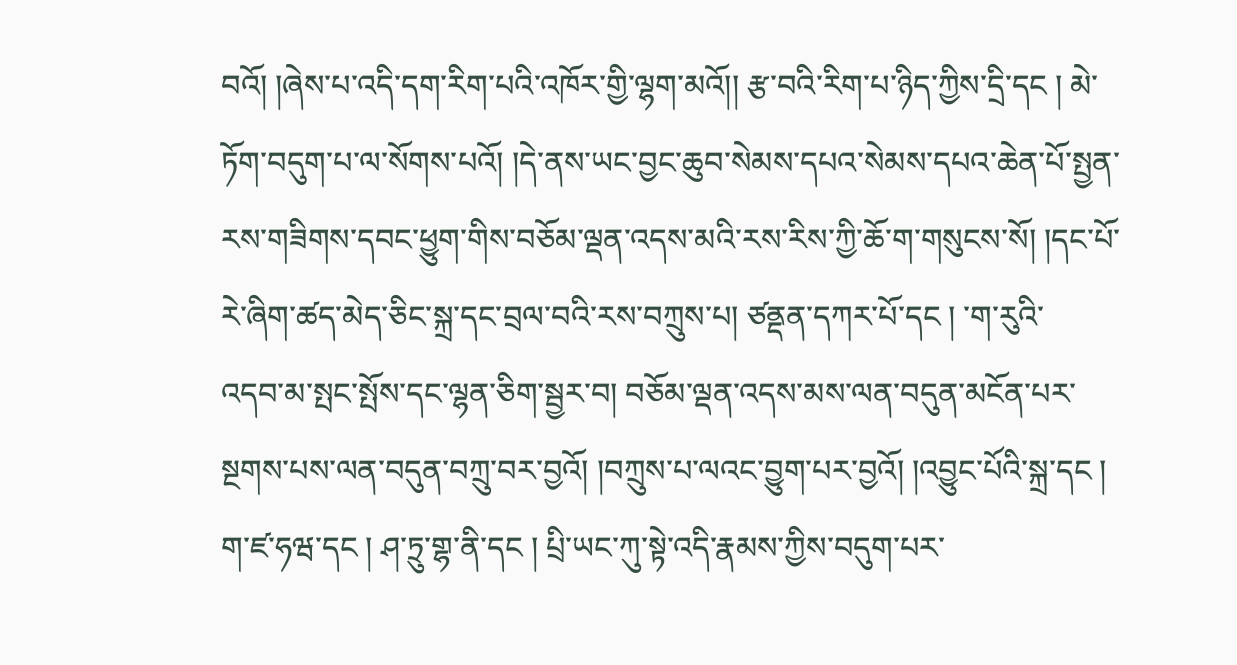བའོ། །ཞེས་པ་འདི་དག་རིག་པའི་འཁོར་གྱི་ལྷག་མའོ།། རྩ་བའི་རིག་པ་ཉིད་ཀྱིས་དྲི་དང ། མེ་ཏོག་བདུག་པ་ལ་སོགས་པའོ། །དེ་ནས་ཡང་བྱང་ཆུབ་སེམས་དཔའ་སེམས་དཔའ་ཆེན་པོ་སྤྱན་རས་གཟིགས་དབང་ཕྱུག་གིས་བཅོམ་ལྡན་འདས་མའི་རས་རིས་ཀྱི་ཆོ་ག་གསུངས་སོ། །དང་པོ་རེ་ཞིག་ཚད་མེད་ཅིང་སྐྲ་དང་བྲལ་བའི་རས་བཀྲུས་པ། ཙནྡན་དཀར་པོ་དང ། ་ག་རུའི་
འདབ་མ་སྤང་སྤོས་དང་ལྷན་ཅིག་སྦྱར་བ། བཅོམ་ལྡན་འདས་མས་ལན་བདུན་མངོན་པར་སྔགས་པས་ལན་བདུན་བཀྲུ་བར་བྱའོ། །བཀྲུས་པ་ལའང་བྱུག་པར་བྱའོ། །འབྱུང་པོའི་སྐྲ་དང ། ག་ཛ་ཧཝ་དང ། ཤ་ཏྲུ་གྷ་ནི་དང ། པྲི་ཡང་ཀུ་སྟེ་འདི་རྣམས་ཀྱིས་བདུག་པར་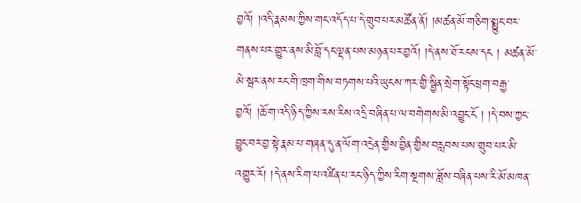བྱའོ། །འདི་རྣམས་ཀྱིས་གང་འདོད་པ་དེ་གྲུབ་པར་མཚོན་ནོ། །མཚན་མོ་གཅིག་སྨྱུང་བར་གནས་པར་གྱུར་ནས་མི་བློ་དང་ལྡན་པས་མཉན་པར་བྱའོ། །དེ་ནས་ཐོ་རངས་དང ། མཚན་མོ་མེ་སྦར་ནས་རང་གི་ཁྲག་གིས་བཏགས་པའི་ཡུངས་ཀར་གྱི་སྦྱིན་སྲེག་སྟོང་ཕྲག་བརྒྱ་བྱའོ། །ཆོ་ག་འདི་ཉིད་ཀྱིས་རས་རིས་འདྲི་བཞིན་པ་ལ་བགེགས་མི་འབྱུང་ངོ ། །དེ་བས་ཀྱང་བྱུང་བར་བྱ་སྟེ་རྣམ་པ་གཞན་དུ་ན་ལོག་འདྲེན་གྱིས་བྱིན་གྱིས་བརླབས་པས་གྲུབ་པར་མི་འགྱུར་རོ། །དེ་ནས་རིག་པ་འཛིན་པ་རང་ཉིད་ཀྱིས་རིག་སྔགས་ཟློས་བཞིན་པས་རི་མོ་མཁན་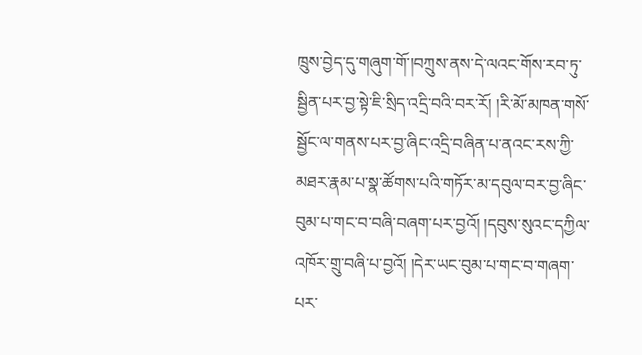ཁྲུས་བྱེད་དུ་གཞུག་གོ་།བཀྲུས་ནས་དེ་ལའང་གོས་རབ་ཏུ་སྦྱིན་པར་བྱ་སྟེ་ཇི་སྲིད་འདྲི་བའི་བར་རོ། །རི་མོ་མཁན་གསོ་སྦྱོང་ལ་གནས་པར་བྱ་ཞིང་འདྲི་བཞིན་པ་ནའང་རས་ཀྱི་མཐར་རྣམ་པ་སྣ་ཚོགས་པའི་གཏོར་མ་དབུལ་བར་བྱ་ཞིང་བུམ་པ་གང་བ་བཞི་བཞག་པར་བྱའོ། །དབུས་སུའང་དཀྱིལ་འཁོར་གྲུ་བཞི་པ་བྱའོ། །དེར་ཡང་བུམ་པ་གང་བ་གཞག་པར་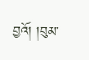བྱའོ། །བུམ་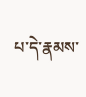པ་དེ་རྣམས་